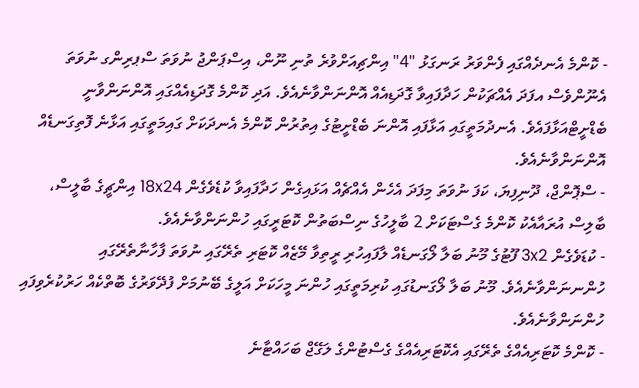- ކޮންމެ އެނދެއްގައި ފެންވަރު ރަނގަޅު "4" އިންޗިއަށްވުރެ ތުނި ނޫން، އިސްޕަންޖު ނުވަތަ ސްޕރިންގ ނުވަތަ އެނޫންވެސް އފަދަ އެއްޗަކުން ހަދާފައިވާ ގޮދަޑިއެއް އޮންނަންވާނެއެވެ. އަދި ކޮންމެ ގޮދަޑިއެއްގައި އޮންނަންވާނީ ބެޑްށީޓްއަޅާފައެވެ. އެނދުމަތީގައި އަޅާފައި އޮންނަ ބެޑްށީޓުގެ އިތުރުން ކޮންމެ އެނދަކަށް ގައިމަތީގައި އަޅާނެ ފޮތިގަނޑެއް އޮންނަންވާނެއެވެ.
- ސްޕޮންޖް، ދޫނިފިޔަ، ކަފަ ނުވަތަ މިފަދަ އެހެން އެއްޗެއް އަޅައިގެން ހަދާފައިވާ ކުޑެވެގެން 18x24 އިންޗީގެ ބާލީސް، ބާލިސް އުރައާއެކު ކޮންމެ ގެސްޓަކަށް 2 ބާލީހުގެ ނިސްބަތުން ކޮޓަރީގައި ހުންނަންވާނެއެވެ.
- ކުޑަވެގެން 3x2 ފޫޓުގެ މޫނު ބަލާ ލޯގަނޑެއް ލާފައިހުރި ރީތިވާ މޭޒެއް ކޮޓަރި ތެރޭގައި ނުވަތަ ފާހާނާތެރޭގައި ހުންނނަންވާނެއެވެ. މޫނު ބަލާ ލޯގަނޑުގައި ކުރިމަތީގައި ހުންނަ މީހަކަށް އަލީގެ ބޭނުމަށް ފުދޭވަރުގެ ބޮތްކެއް ހަރުކުރެވިފައި ހުންނަންވާނެއެވެ.
- ކޮންމެ ކޮޓަރިއެއްގެ ތެރޭގައި އެކޮޓަރިއެއްގެ ގެސްޓުންގެ ލަގޭޖް ބަހައްޓާނެ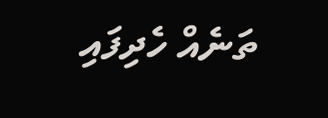ތަނެއް ހެދިފައި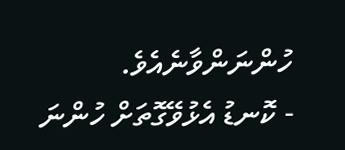ހުންނަންވާނެއެވެ.
- ކޮނޑު އެޅުވޭގޮތަށް ހުންނަ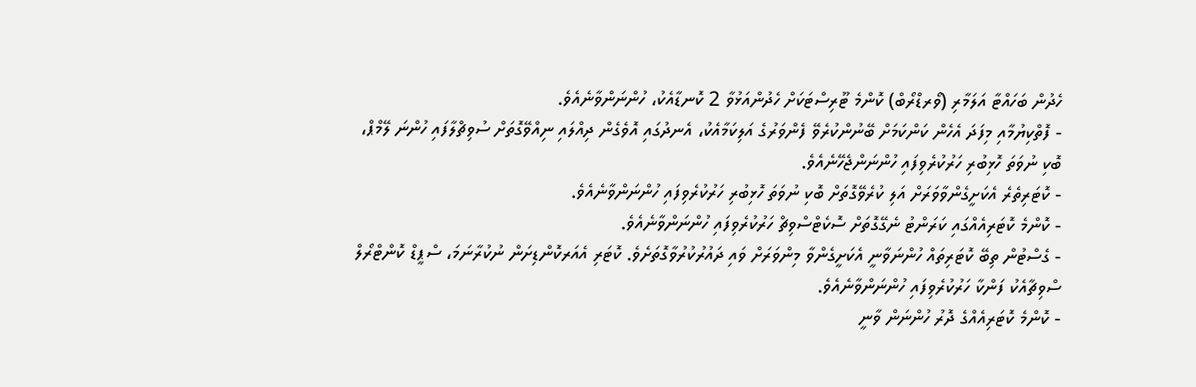ހެދުން ބަހައްޓާ އަލަމާރި (ވޯރޑްރޯބް) ކޮންމެ ޓޫރިސްޓަކަށް ހެދުންއަޅުވާ 2 ކޮނޑާއެކު، ހުންނަންވާނެއެވެ.
- ފޮތްކިޔުމާއި މިފަދަ އެހެން ކަންކަމަށް ބޭނުންކުރެވޭ ފެންވަރުގެ އަލިކަމާއެކު، އެނދުގައި އޮވެގެން ދިއްލައި ނިއްވޭގޮތަށް ސުވިޗްލާފައި ހުންނަ ލޭމްޕް، ބޮކި ނުވަތަ ހޮޅިބުރި ހަރުކުރެވިފައި ހުންނަންޖެހޭނެއެވެ.
- ކޮޓަރިތެރެ އެކަށީގެންވާވަރަށް އަލި ކުރެވޭގޮތަށް ބޮކި ނުވަތަ ހޮޅިބުރި ހަރުކުރެވިފައި ހުންނަންވާނެއެވެ.
- ކޮންމެ ކޮޓަރިއެއްގައި ކަރަންޓު ނެގޭގޮތަށް ސޮކެޓްސްވިޗް ހަރުކުރެވިފައި ހުންނަންވާނެއެވެ.
- ގެސްޓުން ތިބޭ ކޮޓަރިތައް ހުންނަވާނީ އެކަށީގެންވާ މިންވަރަށް ވައި ދައުރުކުރުވާގޮތަށެވެ. ކޮޓަރި އެއަރކޮންޑިށަން ނުކުރާނަމަ، ސްޕީޑް ކޮންޓްރޯލް ސްވިޗާއެކު ފަންކާ ހަރުކުރެވިފައި ހުންނަންވާނެއެވެ.
- ކޮންމެ ކޮޓަރިއެއްގެ ދޮރު ހުންނަން ވާނީ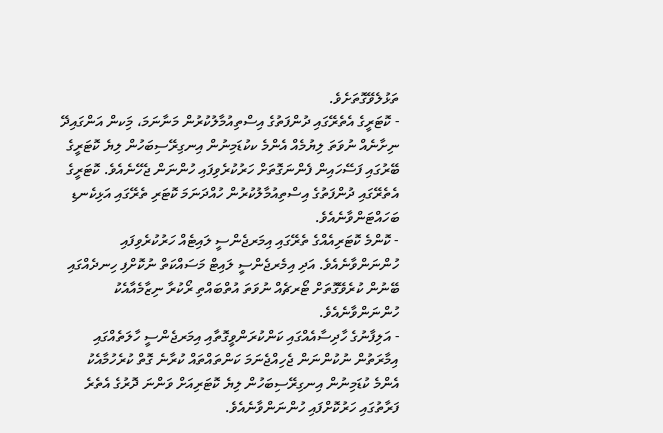ތަޅުލެވޭގޮތަށެވެ.
- ކޮޓަރީގެ އެތެރޭގައި ދުންފަތުގެ އިސްތިއުމާލުކުރުން މަނާނަމަ، މިަކން އަންގައިދޭ ނިށާނެއް ނުވަތަ ލިޔުމެއް އެންމެ ކކުޑަމިނުން އިނގިރޭސިބަހުން ލިޔެ ކޮޓަރީގެ ބޭރުގައި ފަސޭހައިން ފެންނަގޮތަށް ހަރުކުރެވިފައި ހުންނަން ޖެހޭނެއެވެ. ކޮޓަރީގެ އެތެރޭގައި ދުންފަތުގެ އިސްތިއުމާލުކުރުން ހުއްދަނަމަ ކޮޓަރި ތެރޭގައި އަޅިކެނޑި ބަހައްޓަންވާނެއެވެ.
- ކޮންމެ ކޮޓަރިއެއްގެ ތެރޭގައި އިމަރޖެންސީ ލައިޓެއް ހަރުކުރެވިފައި ހުންނަންވާނެއެވެ. އަދި އިމެރޖެންސީ ލައިޓް މަސައްކަތް ނުކޮށްފި ހިނދެއްގައި ބޭނުން ކުރެވޭގޮތަށް ޓޯރޗެއް ނުވަތަ އުތްބައްތި ރޯކުރާ ނިޒާމެއާއެކު ހުންނަންވާނެއެވެ.
- އަލިފާނުގެ ހާދިސާއެއްގައި ކަންކުރަންވީގޮތާއި އިމަރޖެންސީ ހާލަތެއްގައި އިމާރަތުން ނުކުންނަން ޖެހިއްޖެނަމަ ކަންތައްތައް ކުރާނެ ގޮތް ކުރެހުމާއެކު އެންމެ ކުޑަމިނުން އިނގިރޭސިބަހުން ލިޔެ ކޮޓަރިއަށް ވަންނަ ދޮރުގެ އެތެރެ ފަރާތުގައި ހަރުކޮށްފައި ހުންނަންވާނެއެވެ.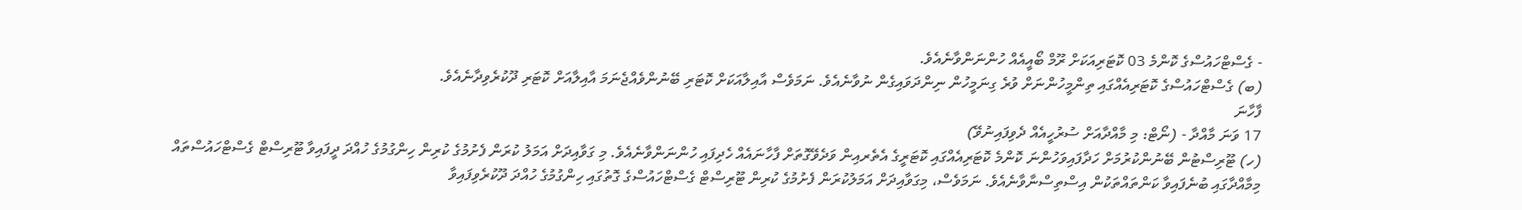- ގެސްޓްހައުސްގެ ކޮންމެ 03 ކޮޓަރިއަކަށް ރޫމް ބޯއީއެއް ހުންނަންވާނެއެވެ.
(ބ) ގެސްޓްހައުސްގެ ކޮޓަރިއެއްގައި ތިންމީހުންނަށް ވުރެ ގިނަމީހުން ނިންދަވައިގެން ނުވާނެއެވެ. ނަމަވެސް އާއިލާއަކަށް ކޮޓަރި ބޭނުންވެއްޖެނަމަ އާއިލާއަށް ކޮޓަރި ދޫކުރެވިދާނެއެވެ.
ފާހާނަ
17 ވަނަ މާއްދާ - (ނޯޓް: މި މާއްދާއަށް ސުރުހީއެއް ދެވިފައިނުވޭ)
(ހ) ޓޫރިސްޓުން ބޭނުންކުރުމަށް ހަދާފައިވަހުންނަ ކޮންމެ ކޮޓަރިއެއްގައި ކޮޓަރީގެ އެތެރއިން ވަދެވޭގޮތަށް ފާހާނައެއް ހެދިފައި ހުންނަންވާނެއެވެ. މި ގަވާއިދަށް އަމަލު ކުރަން ފެށުމުގެ ކުރިން ހިންގުމުގެ ހުއްދަ ދީފައިވާ ޓޫރިސްޓް ގެސްޓްހައުސްތައް މިމާއްދާގައި ބުނެފައިވާ ކަންތައްތަކުން އިސްތިސްނާވާނެއެވެ. ނަމަވެސް، މިގަވާއިދަށް އަމަލުކުރަން ފެށުމުގެ ކުރިން ޓޫރިސްޓް ގެސްޓްހައުސްގެ ގޮތުގައި ހިންގުމުގެ ހުއްދަ ދޫކުރެވިފައިވާ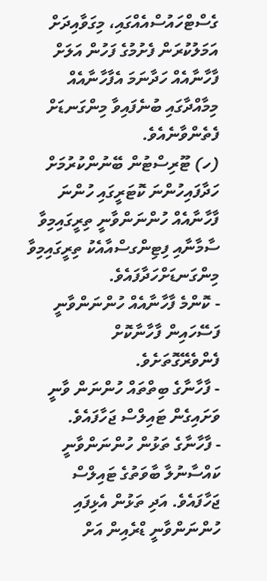ގެސްޓްހައުސްއެއްގައި، މިގަވާއިދަށް އަމަލުކުރަން ފެށުމުގެ ފަހުން އަލަށް ފާހާނާއެއް ހަދާނަމަ އެފާހާނާއެއް މިމާއްދާގައި ބުނެފައިވާ މިންގަނޑަށް ފެތެންވާނެއެވެ.
(ހ) ޓޫރިސްޓުން ބޭނުންކުރުމަށް ހަދާފައިހުންނަ ކޮޓަރީގައި ހުންނަ ފާހާނާއެއް ހުންނަންވާނީ ތިރީގައިމިވާ ސާމާނާއި ފިޓިންގސްއާއެކު ތިރީގައިމިވާ މިންގަނޑަށްހަދާފައެވެ.
- ކޮންމެ ފާހާނާއެއް ހުންނަންވާނީ ފަސޭހައިން ފާހާނާކޮށް ފެންވެރޭގޮތަށެވެ.
- ފާހާނާގެ ބިތްތައް ހުންނަން ވާނީ ވަށައިގެން ޓައިލްސް ޖަހާފައެވެ.
- ފާހާނާގެ ތަޅުން ހުންނަންވާނީ ކައްސާނުލާ ބާވަތުގެ ޓައިލްސް ޖަހާފައެވެ. އަދި ތަޅުން އެޅިފައި ހުންނަންވާނީ ޑްރެއިން އަށް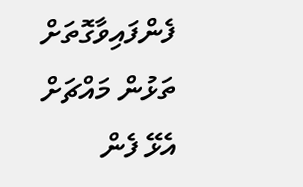ފެންފައިވާގޮތަށް ތަޅުން މައްޗަށް އެޅޭ ފެން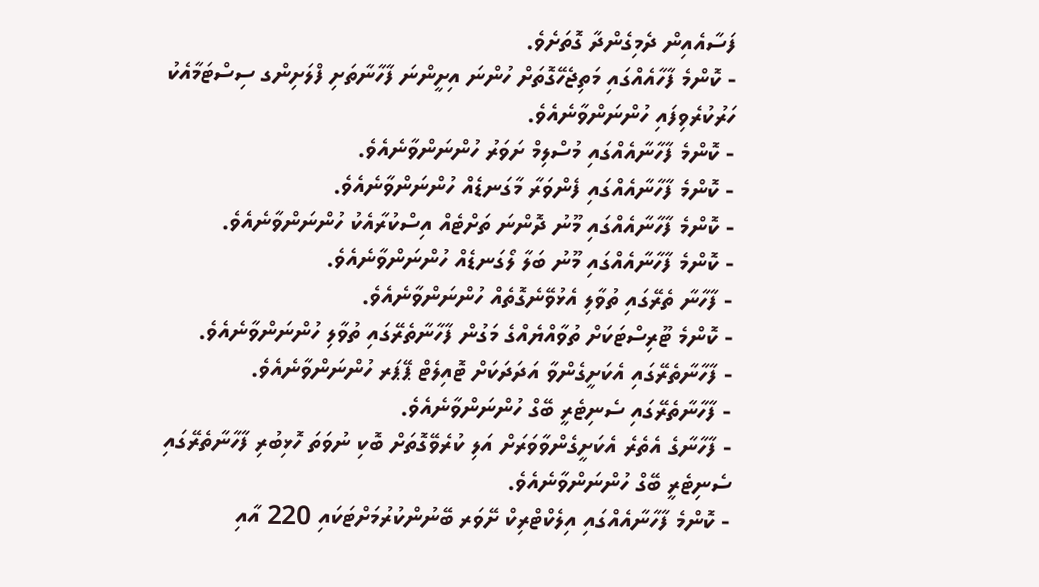ފަސާއެއިން ދެމިގެންދާ ގޮތަށެވެ.
- ކޮންމެ ފާހާއެއްގައި މަތިޖެހޭގޮތަށް ހުންނަ އިށީންނަ ފާހާނާތަށި ފްލަށިންގ ސިސްޓަމާއެކު ހަރުކުރެވިފައި ހުންނަންވާނެއެވެ.
- ކޮންމެ ފާހާނާއެއްގައި މުސްލިމް ށަވަރު ހުންނަންވާނެއެވެ.
- ކޮންމެ ފާހާނާއެއްގައި ފެންވަރާ މާގަނޑެއް ހުންނަންވާނެއެވެ.
- ކޮންމެ ފާހާނާއެއްގައި މޫނު ދޮންނަ ތަށްޓެއް އިސްކުރާއެކު ހުންނަންވާނެއެވެ.
- ކޮންމެ ފާހާނާއެއްގައި މޫނު ބަލާ ލޯގަނޑެއް ހުންނަންވާނެއެވެ.
- ފާހާނާ ތެރޭގައި ތުވާލި އެޅުވޭނެގޮތެއް ހުންނަންވާނެއެވެ.
- ކޮންމެ ޓޫރިސްޓަކަށް ތުވާއްޔެއްގެ މަގުން ފާހާނާތެރޭގައި ތުވާލި ހުންނަންވާނެއެވެ.
- ފާހާނާތެރޭގައި އެކަށީގެންވާ އަދަދަކަށް ޓޮއިލެޓް ޕޭޕަރ ހުންނަންވާނެއެވެ.
- ފާހާނާތެރޭގައި ސެނިޓެރީ ބޭގް ހުންނަންވާނެއެވެ.
- ފާހާނާގެ އެތެރެ އެކަށީގެންވާވަރަށް އަލި ކުރެވޭގޮތަށް ބޮކި ނުވަތަ ހޮޅިބުރި ފާހާނާތެރޭގައި ސެނިޓެރީ ބޭގް ހުންނަންވާނެއެވެ.
- ކޮންމެ ފާހާނާއެއްގައި އިލެކްޓްރިކް ށޭވަރ ބޭނުންކުރުމަށްޓަކައި 220 އާއި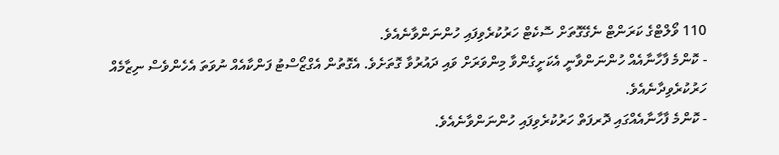110 ވޯލްޓްގެ ކަރަންޓް ނެގޭގޮތަށް ސޮކެޓް ހަރުކުރެވިފައި ހުންނަންވާނެއެވެ.
- ކޮންމެ ފާހާނާއެއް ހުންނަންވާނީ އެކަށީގެންވާ މިންވަރަށް ވައި ދައުރުވާ ގޮތަށެވެ. އެގޮތުން އެގްޒޯސްޓު ފަންކާއެއް ނުވަތަ އެހެންވެސް ނިޒާމެއް ހަރުކުރެވިދާނެއެވެ.
- ކޮންމެ ފާހާނާއެއްގައި ދޮރފަތް ހަރުކުރެވިފައި ހުންނަންވާނެއެވެ.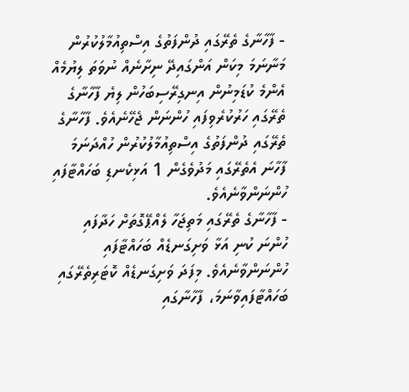- ފާހާނާގެ ތެރޭގައި ދުންފަތުގެ އިސްތިއުމާލުކުރުން މަނާނަމަ މިކަން އަންގައިދޭ ނިށާނެއް ނުވަތަ ލިޔުމެއް އެންމެ ކުޑަމިނުން އިނގިރޭސިބަހުން ލިޔެ ފާހާނާގެ ތެރޭގައި ހަރުކުރެވިފައި ހުންނަން ޖެހޭނެއެވެ. ފާހާނާގެ ތެރޭގައި ދުންފަތުގެ އިސްތިއުމާލުކުރުން ހުއްދަނަމަ ފާހާނަ އެތެރޭގައި މަދުވެގެން 1 އަޅިކެނޑި ބަހައްޓާފައި ހުންނަންވާނެއެވެ.
- ފާހާނާގެ ތެރޭގައި މަތިޖަހާ ލެއްޕޭގޮތަށް ހަދާފައި ހުންނަ ކުނި އަޅާ ވަށިގަނޑެއް ބަހައްޓާފައި ހުންނަންވާނެއެވެ. މިފަދަ ވަށިގަނޑެއް ކޮޓަރިތެރޭގައި ބަހައްޓާފައިވާނަމަ، ފާހާނާގައި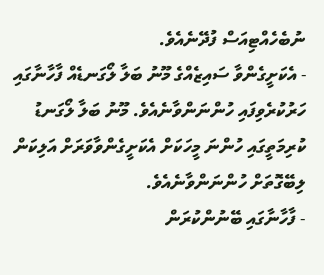ނުބެހެއްޓިއަސް ފުދޭނެއެވެ.
- އެކަށީގެންވާ ސައިޒެއްގެ މޫނު ބަލާ ލޯގަނޑެއް ފާހާނާގައި ހަރުކުރެވިފައި ހުންނަންވާނެއެވެ. މޫނު ބަލާ ލޯގަނޑު ކުރިމަތީގައި ހުންނަ މީހަކަށް އެކަށީގެންވާވަރަށް އަލިކަން ލިބޭގޮތަށް ހުންނަންވާނެއެވެ.
- ފާހާނާގައި ބޭނުންކުރަން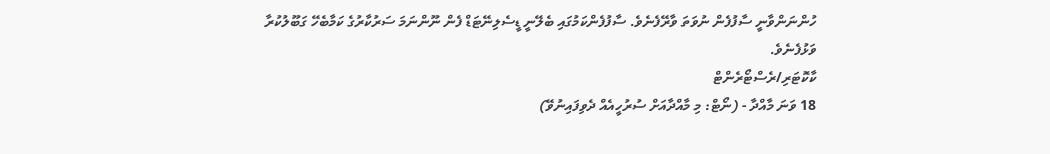ހުންނަންވާނީ ސާފުފެން ނުވަތަ ވާރޭފެނެވެ. ސާފުފެންކަމުގައި ބެލޭނީ ޑީސެލިނޭޓަޑް ފެން ނޫންނަމަ ސަރުކާރުގެ ކަމާބެހޭ ގަބޫލުކުރާ ވަޅުފެނެވެ.
ކާކޮޓަރި/ރެސްޓޯރެންޓް
18 ވަނަ މާއްދާ - (ނޯޓް: މި މާއްދާއަށް ސުރުހީއެއް ދެވިފައިނުވޭ)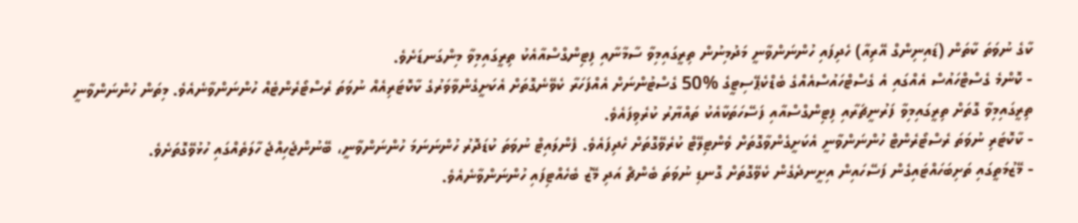ކާގެ ނުވަތަ ކާތަން (ޑައިނިންގް އޭރިއާ) ހެދިފައި ހުންނަންވާނީ މަދުމިނުން ތިރީގައިމިވާ ސާމާނާއި ފިޓިންގްސްއާއެކު ތިރީގައިމިވާ މިންގަނޑަށެވެ.
- ކޮންމެ ގެސްޓްހައުސް އެއްގައި އެ ގެސްޓްހައުސްއެއްގެ ބެޑްކެޕޭސިޓީގެ %50 ގެސްޓުންނަށް އެއްފަހަރާ ކެވޭނެގޮތަށް އެކަށީގެންވާވަރުގެ ކާކޮޓަރިއެއް ނުވަތަ ރެސްޓޯރެންޓެއް ހުންނަންވާނެއެވެ. މިތަން ހުންނަންވާނީ ތިރީގައިމިވާ ގޮތަށް ތިރީގައިމިވާ ފަރުނީޗަރާއި ފިޓިންގްސްއާއި ފަސޭހަތަކާއެކު ތައްޔާރު ކުރެވިފައެވެ.
- ކާކޮޓަރި ނުވަތަ ރެސްޓޯރެންޓް ހުންނަންވާނީ އެކަށީގެންވާގޮތަށް ވެންޓިލޭޓް ކުރެވޭގޮތަށް ހެދިފައެވެ. ފެންލައިޓް ނުވަތަ ކުޑަދޮރު ހުންނަނަމަ ހުންނަންވާނީ، ބޭނުންޖެހިއްޖެ ހާލަތެއްގައި ހުޅުވޭގޮތަށެވެ.
- މޭޒުމަތީގައި ތަށިބަހައްޓައިގެން ފަސޭހައިން އިށީނދެގެން ކެވޭގޮތަށް ގޮނޑި ނުވަތަ ބެންޗް އަދި މޭޒު ބެހެއްޓިފައި ހުންނަންވާނެއެވެ.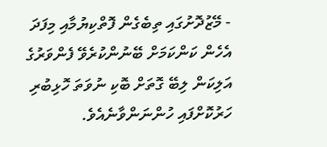- މޭޒުދޮށުގައި ތިބެގެން ފޮތްކިޔުމާއި މިފަދަ އެހެން ކަންކަމަށް ބޭނުންކުރެވޭ ފެންވަރުގެ އަލިކަން ލިބޭ ގޮތަށް ބޮކި ނުވަތަ ހޮޅިބުރި ހަރުކޮށްފައި ހުންނަންވާނެއެވެ.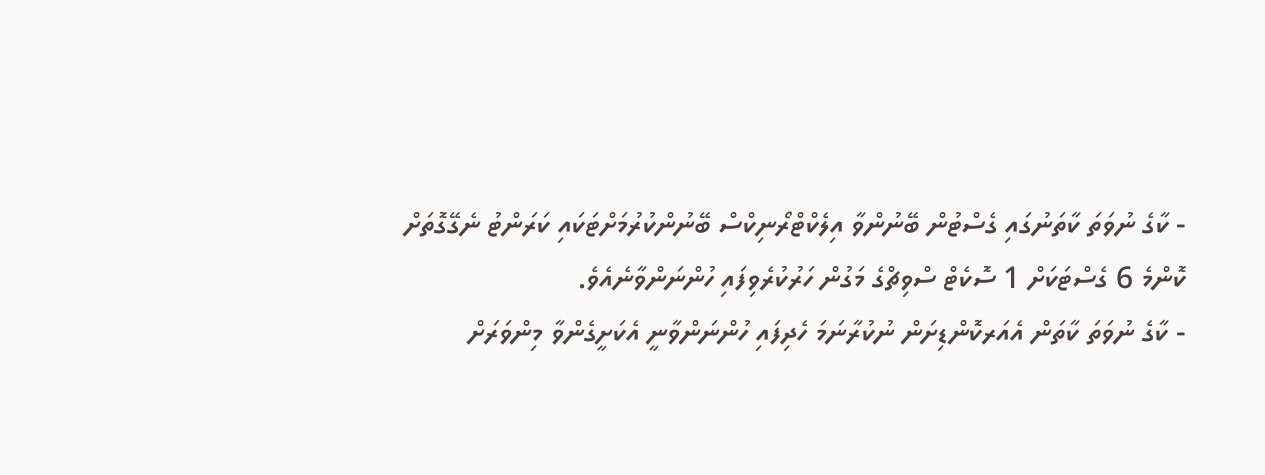- ކާގެ ނުވަތަ ކާތަނުގައި ގެސްޓުން ބޭނުންވާ އިލެކްޓްރޯނިކްސް ބޭނުންކުރުމަށްޓަކައި ކަރަންޓު ނެގޭގޮތަށް ކޮންމެ 6 ގެސްޓަކަށް 1 ސޮކެޓް ސްވިޗްގެ މަގުން ހަރުކުރެވިފައި ހުންނަންވާނެއެވެ.
- ކާގެ ނުވަތަ ކާތަން އެއަރކޮންޑިށަން ނުކުރާނަމަ ހެދިފައި ހުންނަންވާނީ އެކަށީގެންވާ މިންވަރަށް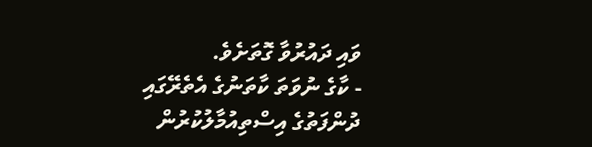ވައި ދައުރުވާ ގޮތަށެވެ.
- ކާގެ ނުވަތަ ކާތަނުގެ އެތެރޭގައި ދުންފަތުގެ އިސްތިއުމާލުކުރުން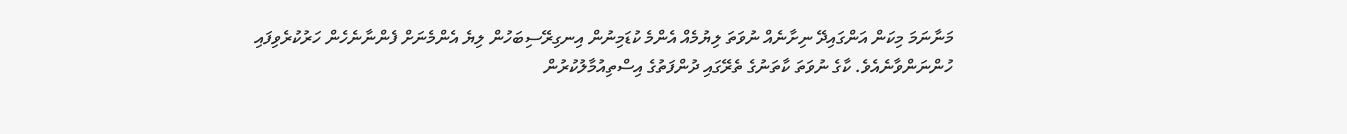މަނާނަމަ މިކަން އަންގައިދޭ ނިށާނެއް ނުވަތަ ލިޔުމެއް އެންމެ ކުޑަމިނުން އިނގިރޭސިބަހުން ލިޔެ އެންމެނަށް ފެންނާނެހެން ހަރުކުރެވިފައި ހުންނަންވާނެއެވެ. ކާގެ ނުވަތަ ކާތަނުގެ ތެރޭގައި ދުންފަތުގެ އިސްތިއުމާލުކުރުން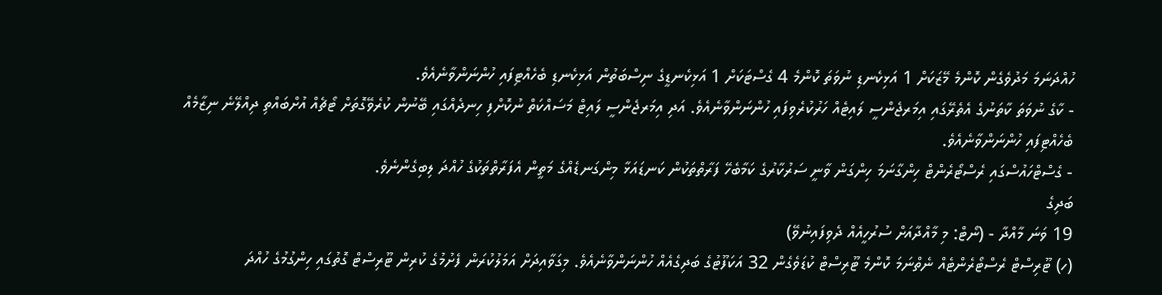ހުއްދަނަމަ މަދުވެގެން ކޮންމެ މޭޒަކަށް 1 އަޅިކެނޑި ނުވަތަ ކޮންމެ 4 ގެސްޓަކަށް 1 އަޅިކެނޑީގެ ނިސްބަތުން އަޅިކެނޑި ބެހެއްޓިފައި ހުންނަންވާނެއެވެ.
- ކާގެ ނުވަތަ ކާތަނުގެ އެތެރޭގައި އިމަރޖެންސީ ލައިޓެއް ހަރުކުރެވިފައި ހުންނަންވާނެއެވެ. އަދި އިމަރޖެންސީ ލައިޓް މަސައްކަތް ނުކޮށްފި ހިނދެއްގައި ބޭނުން ކުރެވޭގޮތަށް ޓޯޗެއް އުށްބައްތި ދިއްލޭނެ ނިޒާމެއް ބެހެއްޓިފައި ހުންނަންވާނެއެވެ.
- ގެސްޓްހައުސްގައި ރެސްޓޯރެންޓް ހިންގާނަމަ ހިންގަން ވާނީ ސަރުކާރުގެ ކަމާބެހޭ ފަރާތްތަކުން ކަނޑައަޅާ މިންގަނޑެއްގެ މަތީން އެފަރާތްތަކުގެ ހުއްދަ ލިބިގެންނެވެ.
ބަދިގެ
19 ވަނަ މާއްދާ - (ނޯޓް: މި މާއްދާއަށް ސުރުހީއެއް ދެވިފައިނުވޭ)
(ހ) ޓޫރިސްޓް ރެސްޓޯރެންޓެއް ނެތްނަމަ ކޮންމެ ޓޫރިސްޓް ކުޑަވެގެން 32 އަކަފޫޓުގެ ބަދިގެއެއް ހުންނަންވާނެއެވެ. މިގަވާއިދަށް އަމަލުކުރަން ފެށުމުގެ ކުރިން ޓޫރިސްޓް ގޮތުގައި ހިންގުމުގެ ހުއްދަ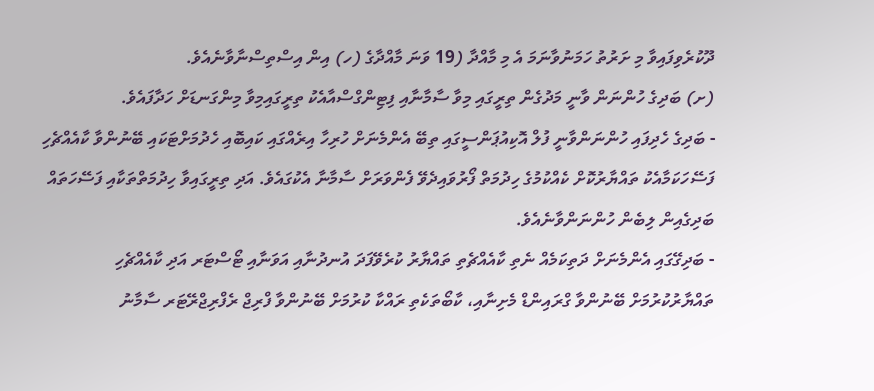ދޫކުރެވިފައިވާ މި ށަރުތު ހަމަނުވާނަމަ އެ މި މާއްދާ (19 ވަނަ މާއްދާގެ (ހ) އިން އިސްތިސްނާވާނެއެވެ.
(ށ) ބަދިގެ ހުންނަން ވާނީ މަދުގެން ތިރީގައި މިވާ ސާމާނާއި ފިޓިންގްސްއާއެކު ތިރީގައިމިވާ މިންގަނޑަށް ހަދާފައެވެ.
- ބަދިގެ ހެދިފައި ހުންނަންވާނީ ފުލް އޮކިއުޕަންސީގައި ތިބޭ އެންމެނަށް ހުރިހާ އިރެއްގައި ކައިބޮއި ހެދުމަށްޓަކައި ބޭނުންވާ ކާއެއްޗެހި ފަސޭހަކަމާއެކު ތައްޔާރުކޮށް ކެއްކުމުގެ ހިދުމަތް ފޯރުވައިދެވޭ ފެންވަރަށް ސާމާނާ އެކުގައެވެ. އަދި ތިރީގައިވާ ހިދުމަތްތަކާއި ފަސޭހަތައް ބަދިގެއިން ލިބެން ހުންނަންވާނެއެވެ.
- ބަދިގޭގައި އެންމެނަށް ދަތިކަމެއް ނެތި ކާއެއްޗެތި ތައްޔާރު ކުރެވޭފަދަ އުނދުނާއި އަވަނާއި ޓޯސްޓަރ އަދި ކާއެއްޗެހި ތައްޔާރުކުރުމަށް ބޭނުންވާ ގްރައިންޑް މެށިނާއި، ކާބޯތަކެތި ރައްކާ ކުރުމަށް ބޭނުންވާ ފްރިޖް ރެފްރިޖްރޭޓަރ ސާމާނު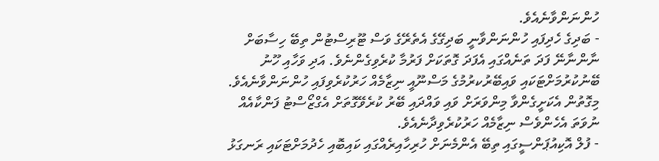ހުންނަންވާނެއެވެ.
- ބަދިގެ ހެދިފައި ހުންނަންވާނީ ބަދިގޭގެ އެތެރޭގެ ވަސް ޓޫރިސްޓުން ތިބޭ ހިސާބަށް ނާންނާނޭ ފަދަ ތަނެއްގައި އެފަދަ ގޮތަކަށް ފަރުމާ ކުރެވިގެންނެވެ. އަދި ވަހާއި ހޫނު ބޭނުކުރުމަށްޓަކައި ވައިބޭރުކރުމުގެ މަސްނޫއީ ނިޒާމެއް ހަރުކުރެވިފައި ހުންނަންވާނެއެވެ. މިގޮތުން އެކަށީގެންވާ މިންވަރަށް ވައި ވައްދައި ބޭރު ކުރެވޭގޮތަށް އެގްޒޯސްޓު ފަންކާއެއް ނުވަތަ އެހެންވެސް ނިޒާމެއް ހަރުކުރެވިދާނެއެވެ.
- ފުލް އޮކިއުޕަންސީގައި ތިބޭ އެންމެނަށް ހުރިހާއިރެއްގައި ކައިބޮއި ހެދުމަށްޓަކައި ރަނގަޅު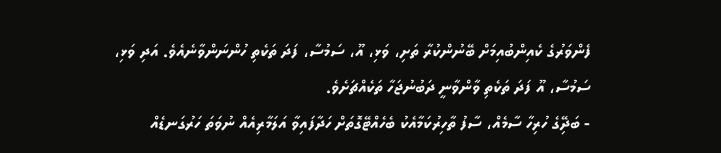ފެންވަރުގެ ކެއިންބުއިމަށް ބޭނުންކުރާ ތަށި، ވަޅި، އޫ، ސަމުސާ، ފަދަ ތަކެތި ހުންނަންވާނެއެވެ. އަދި ވަޅި، ސަމުސާ، އޫ ފަދަ ތަކެތި ވާންވާނީ ދަބުނުޖަހާ ތަކެއްޗަށެވެ.
- ބަދިޭގެ ހުރިހާ ސާމެއް، ސާފު ތާހިރުކަމާއެކު ބެހެއްޓޭގޮތަށް ހަދާފައިވާ އަލަމާރިއެއް ނުވަތަ ހަރުގަނޑެއް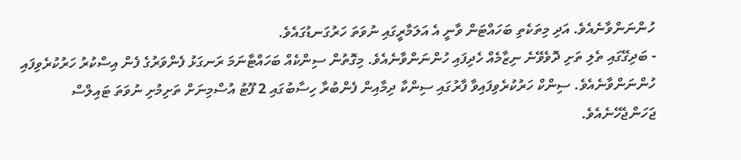ހުންނަންވާނެއެވެ. އަދި މިތަކެތި ބަހައްޓަން ވާނީ އެ އަލަމާރީގައި ނުވަތަ ހަރުގަނޑުގައެވެ.
- ބަދިގޭގައި ތެލި ތަށި ދޮވެވޭނެ ނިޒާމެއް ހެދިފައި ހުންނަންވާނެއެވެ. މިގޮތުން ސިންކެއް ބަހައްޓާނަމަ ރަނގަޅު ފެންވަރުގެ ފެން އިސްކުރު ހަރުކުރެވިފައި ހުންނަންވާނެއެވެ. ސިންކް ހަރުކުރެވިފައިވާ ފާރުގައި ސިންކާ ދިމާއިން ފެންބުރާ ހިސާބުގައި 2 ފޫޓު އުސްމިނަށް ތަށިމުށި ނުވަތަ ޓައިލްސް ޖަހަންޖެހޭނެއެވެ.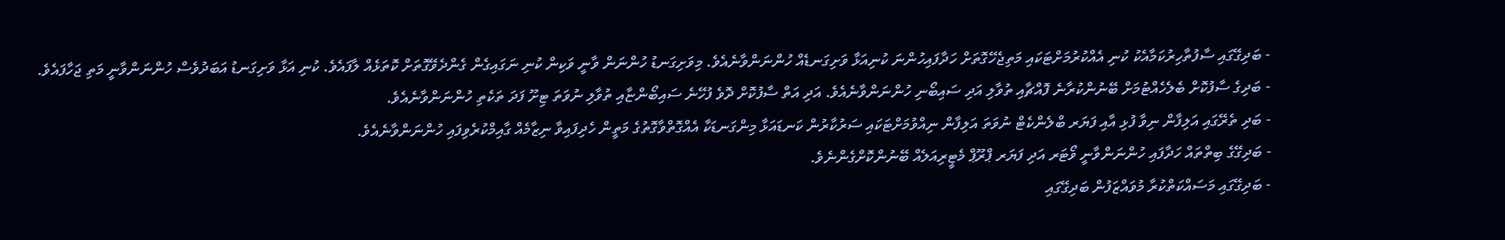- ބަދިގޭގައި ސާފުތާހިރުކަމާއެކު ކުނި އެއްކުރުމަށްޓަކައި މަތިޖެހޭގޮތަށް ހަދާފައިހުންނަ ކުނިއަޅާ ވަށިގަނޑެއް ހުންނަންވާނެއެވެ. މިވަށިގަނޑު ހުންނަން ވާނީ ވަކިން ކުނި ނަގައިގެން ގެންދެވޭގޮތަށް ކޮތަޅެއް ލާފައެވެ. ކުނި އަޅާ ވަށިގަނޑު އަބަދުވެސް ހުންނަންވާނީ މަތި ޖަހާފައެވެ.
- ބަދިގެ ސާފުކޮށް ބެލެހެއްޓުމަށް ބޭނުންކުރާނެ ފޮއްޗާއި ތުވާލި އަދި ސައިބޯނި ހުންނަންވާނެއެވެ. އަދި އަތް ސާފުކޮށް ދޮވެ ފުހޭނެ ސައިބޯންޏާއި ތުވާލި ނުވަތަ ޓިށޫ ފަދަ ތަކެތި ހުންނަންވާނެއެވެ.
- ބަދި ތެރޭގައި އަލިފާން ނިވާ ފުޅި އާއި ފަޔަރ ބްލެންކެޓް ނުވަތަ އަލިފާން ނިއްވުމަށްޓަކައި ސަރުކާރުން ކަނޑައަޅާ މިންގަނޑަކާ އެއްގޮތްވާގޮތުގެ މަތީން ހެދިފައިވާ ނިޒާމެއް ގާއިމްކުރެވިފައި ހުންނަންވާނެއެވެ.
- ބަދިގޭގެ ބިތްތައް ހަދާފައި ހުންނަންވާނީ ވޯޓަރ އަދި ފަޔަރ ޕްރޫޕް މެޓީރިއަލެއް ބޭނުންކޮށްގެންނެވެ.
- ބަދިގޭގައި މަސައްކަތްކުރާ މުވައްޒަފުން ބަދިގޭގައި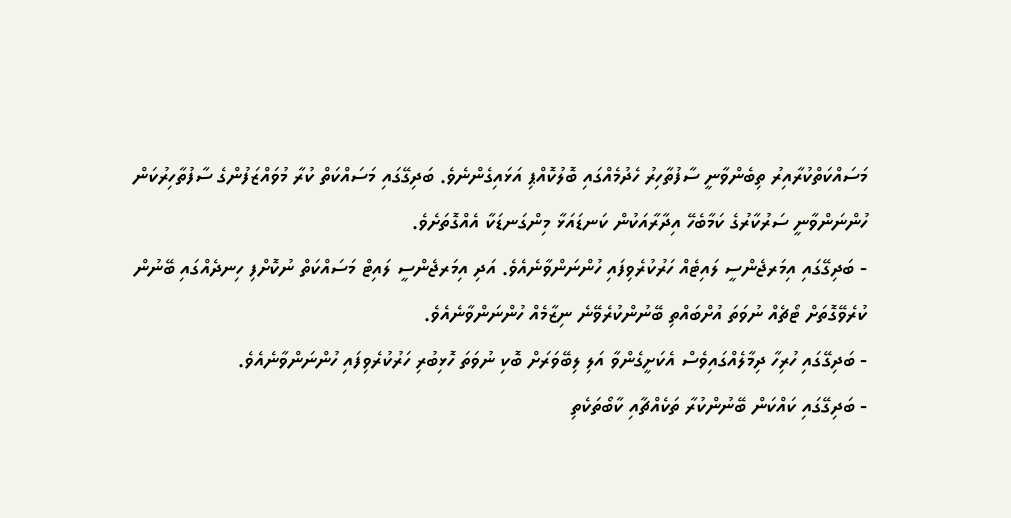މަސައްކަތްކުރާއިރު ތިބެންވާނީ ސާފުތާހިރު ހެދުމެއްގައި ބޮލުކޮއްޕި އަޅައިގެންނެވެ. ބަދިގޭގައި މަސައްކަތް ކުރާ މުވައްޒަފުންގެ ސާފުތާހިރުކަން ހުންނަންވާނީ ސަރުކާރުގެ ކަމާބެހޭ އިދާރާއަކުން ކަނޑައަޅާ މިންގަނޑަކާ އެއްގޮތަށެވެ.
- ބަދިގޭގައި އިމަރޖެންސީ ލައިޓެއް ހަރުކުރެވިފައި ހުންނަންވާނެއެވެ. އަދި އިމަރޖެންސީ ލައިޓް މަސައްކަތް ނުކޮށްފި ހިނދެއްގައި ބޭނުން ކުރެވޭގޮތަށް ޓޯޗެއް ނުވަތަ އުށްބައްތި ބޭނުންކުރެވޭނެ ނިޒާމެއް ހުންނަންވާނެއެވެ.
- ބަދިގޭގައި ހުރިހާ ދިމާލެއްގައިވެސް އެކަށީގެންވާ އަލި ލިބޭވަރަށް ބޮކި ނުވަތަ ހޮޅިބުރި ހަރުކުރެވިފައި ހުންނަންވާނެއެވެ.
- ބަދިގޭގައި ކައްކަން ބޭނުންކުރާ ތަކެއްޗާއި ކާބޯތަކެތި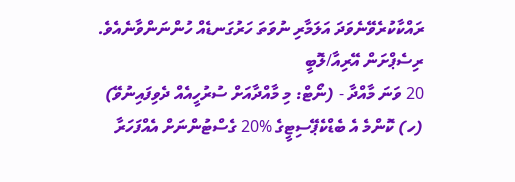ރައްކާކުރެވޭނެވަދަ އަލަމާރި ނުވަތަ ހަރުގަނޑެއް ހުންނަންވާނެއެވެ.
ރިސެޕްށަން އޭރިއާ/ލޮބީ
20 ވަނަ މާއްދާ - (ނޯޓް: މި މާއްދާއަށް ސުރުހީއެއް ދެވިފައިނުވޭ)
(ހ) ކޮންމެ އެ ބެޑްކެޕޭސިޓީގެ %20 ގެސްޓުންނަށް އެއްފަހަރާ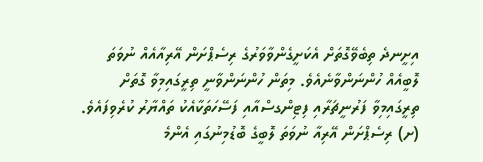އިށީނދެ ތިބެވޭގޮތަށް އެކަށީގެންވާވަރުގެ ރިސެޕްށަން އޭރިއާއެއް ނުވަތަ ލޮބީއެއް ހުންނަންވާނެއެވެ. މިތަން ހުންނަންވާނީ ތިރީގައިމިވާ ގޮތަށް ތިރީގައިމިވާ ފަރުނީޗަރާއި ފިޓިންގސްއާއި ފަސޭހަތަކާއެކު ތައްޔާރު ކުރެވިފައެވެ.
(ށ) ރިސެޕްށަން އޭރިއާ ނުވަތަ ލޮބީގެ ބޮޑުމިނުގައި އެންމެ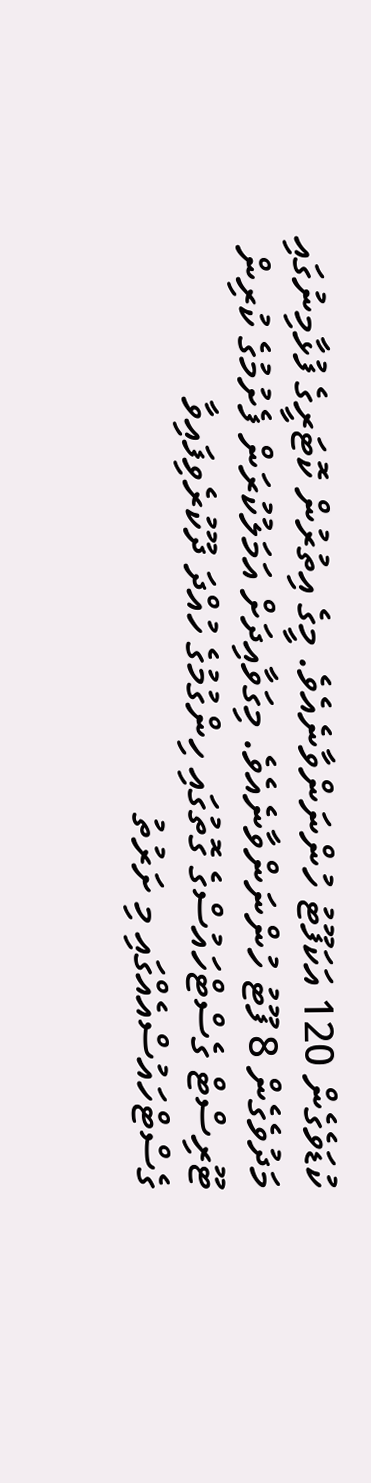ކުޑަވެގެން 120 އަކަފޫޓު ހުންނަންވާނެއެވެ. މީގެ އިތުރުން ކޮޓަރީގެ ފުޅާމިނުގައި މަދުވެގެން 8 ފޫޓު ހުންނަންވާނެއެވެ. މިގަވާއިދަށް އަމަލުކުރަން ފެށުމުގެ ކުރިން ޓޫރިސްޓް ގެސްޓްހައުސްގެ ގޮތުގައި ހިންގުމުގެ ހުއްދަ ދޫކުރެވިފައިވާ ގެސްޓްހައުސްއެއްގައި މި ށަރުތު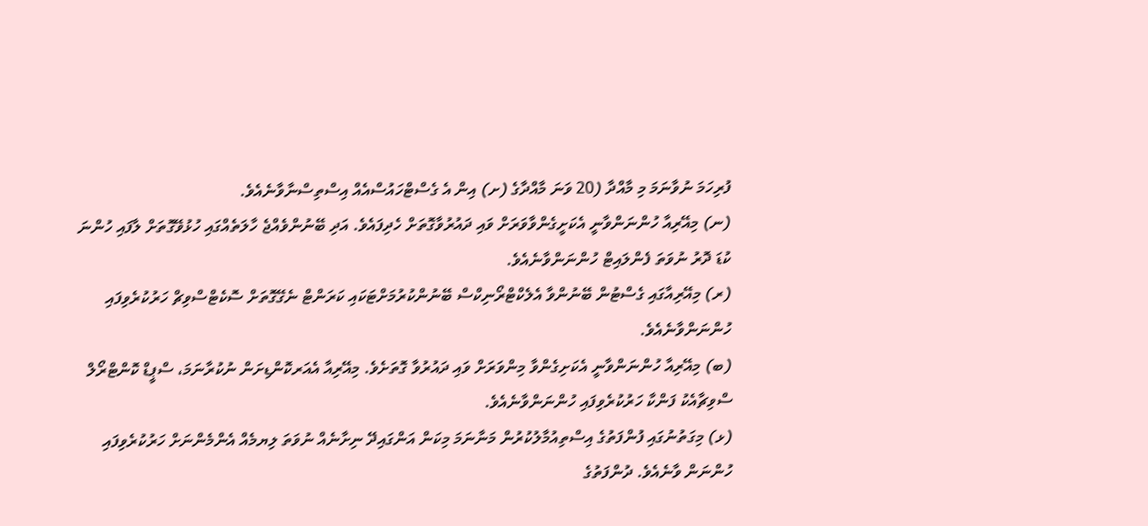ފުރިހަމަ ނުވާނަމަ މި މާއްދާ (20 ވަނަ މާއްދާގެ (ށ) އިން އެ ގެސްޓްހައުސްއެއް އިސްތިސްނާވާނެއެވެ.
(ނ) މިއޭރިއާ ހުންނަންވާނީ އެކަށީގެންވާވަރަށް ވައި ދައުރުވާގޮތަށް ހެދިފައެވެ. އަދި ބޭނުންވެއްޖެ ހާލަތެއްގައި ހުޅުވޭގޮތަށް ލާފައި ހުންނަ ކުޑަ ދޮރު ނުވަތަ ފެންލައިޓް ހުންނަންވާނެއެވެ.
(ރ) މިއޭރިއާގައި ގެސްޓުން ބޭނުންވާ އެލެކްޓްރޯނިކްސް ބޭނުންކުރުމަށްޓަކައި ކަރަންޓް ނެގޭގޮތަށް ސޮކެޓްސްވިޗް ހަރުކުރެވިފައި ހުންނަންވާނެއެވެ.
(ބ) މިއޭރިއާ ހުންނަންވާނީ އެކަށިގެންވާ މިންވަރަށް ވައި ދައުރުވާ ގޮތަށެވެ. މިއޭރިއާ އެއަރކޮންޑިށަން ނުކުރާނަމަ، ސްޕީޑް ކޮންޓްރޯލް ސްވިޗާއެކު ފަންކާ ހަރުކުރެވިފައި ހުންނަންވާނެއެވެ.
(ޅ) މިގަތުނުގައި ފުންފަތުގެ އިސްތިއުމާލުކުރުން މަނާނަމަ މިކަން އަންގައިދޭ ނިށާނެއް ނުވަތަ ލިޔމެއް އެންމެންނަށް ހަރުކުރެވިފައި ހުންނަން ވާނެއެވެ. ދުންފަތުގެ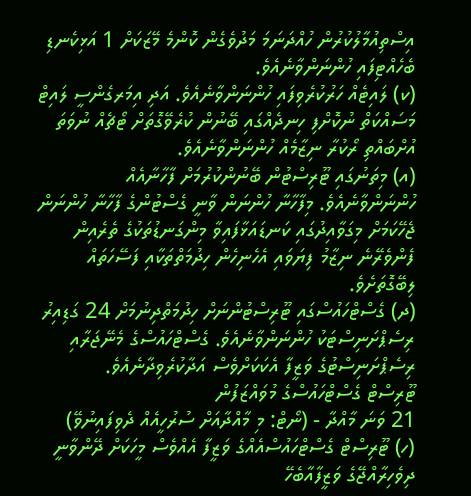އިސްތިއުމާލުކުރުން ހުއްދަނަމަ މަދުވެގެން ކޮންމެ މޭޒަކަށް 1 އަޅިކެނޑި ބެހެއްޓިފައި ހުންނަންވާނެއެވެ.
(ކ) ލައިޓެއް ހަރުކުރެވިފައި ހުންނަންވާނެއެވެ. އަދި އިމަރގެންސީ ލައިޓް މަސައްކަތް ނުކޮށްފި ހިނދެއްގައި ބޭނުން ކުރެވޭގޮތަށް ޓޯޗެއް ނުވަތަ އުށްބައްތި ރޯކުރާ ނިޒާމެއް ހުންނަންވާނެއެވެ.
(އ) މިތަނުގައި ޓޫރިސްޓުން ބޭނުންކުރުމަށް ފާހާނާއެއް ހުންނަންވާނެއެވެ. މިފާހާނާ ހުންނަން ވާނީ ގެސްޓުންގެ ފާހާނާ ހުންނަން ޖެހޭކަމަށް މިގަވާއިދުގައި ކަނޑައަޅާފައިވާ މިންގަނޑުތަކުގެ ތެރެއިން ފެންވެރޭނެ ނިޒާމު ފިޔަވައި އެހެނިހެން ހިދުމަތްތަކާއި ފަސޭހަތައް ލިބޭގޮތަށެވެ.
(ދ) ގެސްޓްހައުސްގައި ޓޫރިސްޓުންނަށް ހިދުމަތްދިނުމަށް 24 ގަޑިއިރު ރިސެޕްށަނިސްޓަކު ހުންނަންވާނެއެވެ. ގެސްޓްހައުސްގެ މެނޭޖަރާއި ރިސެޕްށަނިސްޓުގެ ވަޒީފާ އެކަކަށްވެސް އަދާކުރެވިދާނެއެވެ.
ޓޫރިސްޓް ގެސްޓްހައުސްގެ މުވައްޒަފުން
21 ވަނަ މާއްދާ - (ނޯޓް: މި މާއްދާއަށް ސުރުހީއެއް ދެވިފައިނުވޭ)
(ހ) ޓޫރިސްޓް ގެސްޓްހައުސްއެއްގެ ވަޒީފާ އެއްވެސް މީހަކަށް ދޭންވާނީ ދިވެހިރާއްޖޭގެ ވަޒީފާއާބެހޭ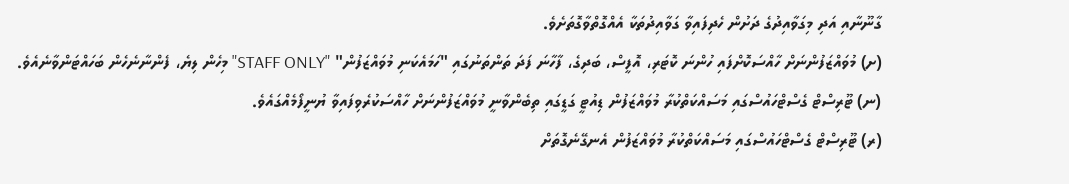ގާނޫނާއި އަދި މިގަވާއިދުގެ ދަށުން ހެދިފައިވާ ގަވާއިދުތަކާ އެއްގޮތްވާގޮތަށެވެ.
(ށ) މުވައްޒަފުންނަށް ހާއްސަކޮށްފައި ހުންނަ ކޮޓަރި، އޮފީސް، ބަދިގެ، ފާހާނަ ފަދަ ތަންތަނުގައި "ހަމައެކަނި މުވައްޒަފުން" "STAFF ONLY" މިހެން ލިޔެ، ފެންނާނެހެން ބަހައްޓަންވާނެއެވެ.
(ނ) ޓޫރިސްޓް ގެސްޓްހައުސްގައި މަސައްކަތްކުރާ މުވައްޒަފުން ޑިއުޓީ ގަޑީގައި ތިބެންވާނީ މުވައްޒަފުންނަށް ހާއްސަކުރެވިފައިވާ ޔުނީފޯމެއްގައެވެ.
(ރ) ޓޫރިސްޓް ގެސްޓްހައުސްގައި މަސައްކަތްކުރާ މުވައްޒަފުން އެނގޭނެގޮތަށް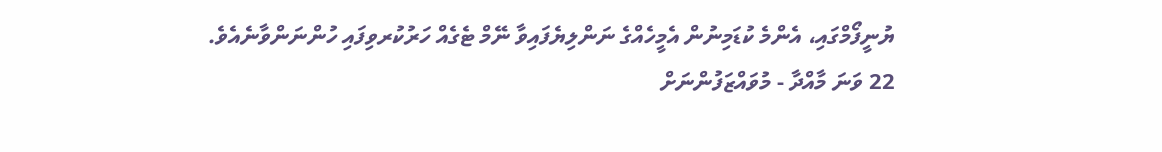ޔުނީފޯމްގައި، އެންމެ ކުޑަމިނުން އެމީހެއްގެ ނަންލިޔެފައިވާ ނޭމް ޓެގެއް ހަރުކުރވިފައި ހުންނަންވާނެއެވެ.
22 ވަނަ މާއްދާ - މުވައްޒަފުންނަށް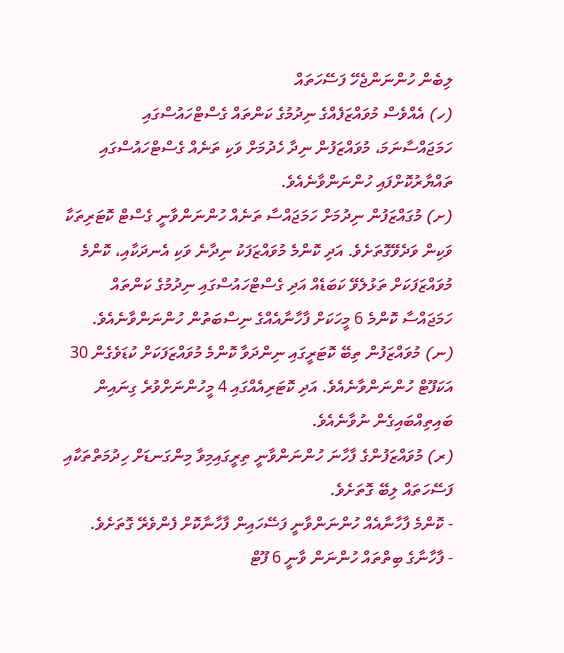ލިބެން ހުންނަންޖެހޭ ފަސޭހަތައް
(ހ) އެއްވެސް މުވައްޒަފެއްގެ ނިދުމުގެ ކަންތައް ގެސްޓްހައުސްގައި ހަމަޖައްސާނަމަ، މުވައްޒަފުން ނިދާ ހެދުމަށް ވަކި ތަނެއް ގެސްޓްހައުސްގައި ތައްޔާރުކޮށްފައި ހުންނަންވާނެއެވެ.
(ށ) މުގައްޒަފުން ނިދުމަށް ހަމަޖައްސާ ތަނެއް ހުންނަންވާނީ ގެސްޓް ކޮޓަރިތަކާ ވަކިން ވަދެވޭގޮތަށެވެ. އަދި ކޮންމެ މުވައްޒަފަކު ނިދާނެ ވަކި އެނދަކާއި، ކޮންމެ މުވައްޒަފަކަށް ތަޅުލެވޭ ކަބަޑެއް އަދި ގެސްޓްހައުސްގައި ނިދުމުގެ ކަންތައް ހަމަޖައްސާ ކޮންމެ 6 މީހަކަށް ފާހާނާއެއްގެ ނިސްބަތުން ހުންނަންވާނެއެވެ.
(ނ) މުވައްޒަފުން ތިބޭ ކޮޓަރީގައި ނިންދަވާ ކޮންމެ މުވައްޒަފަކަށް ކުޑަވެގެން 30 އަކަފޫޓް ހުންނަންވާނެއެވެ. އަދި ކޮޓަރިއެއްގައި 4 މީހުންނަށްވުރެ ގިނައިން ބައިތިއްބައިގެން ނުވާނެއެވެ.
(ރ) މުވައްޒަފުންގެ ފާހާނަ ހުންނަންވާނީ ތިރީގައިމިވާ މިންގަނޑަށް ހިދުމަތްތަކާއި ފަސޭހަތައް ލިބޭ ގޮތަށެވެ.
- ކޮންމެ ފާހާނާއެއް ހުންނަންވާނީ ފަސޭހައިން ފާހާނާކޮށް ފެންވެރޭ ގޮތަށެވެ.
- ފާހާނާގެ ބިތްތައް ހުންނަން ވާނީ 6 ފޫޓް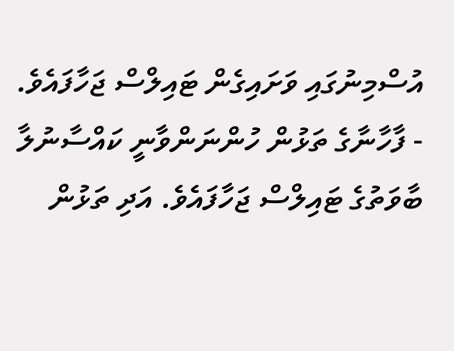އުސްމިނުގައި ވަށައިގެން ޓައިލްސް ޖަހާފައެވެ.
- ފާހާނާގެ ތަޅުން ހުންނަންވާނީ ކައްސާނުލާ ބާވަތުގެ ޓައިލްސް ޖަހާފައެވެ. އަދި ތަޅުން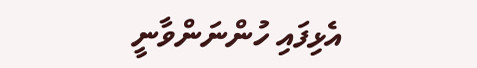އެޅިފައި ހުންނަންވާނީ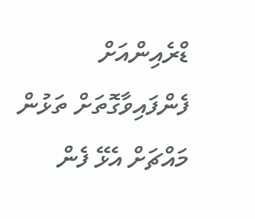ޑްރެއިންއަށް ފެންފައިވާގޮތަށް ތަޅުން މައްޗަށް އެޅޭ ފެން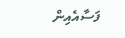ފަސާއެއިން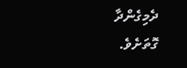ދެމިގެންދާ ގޮތަށެވެ.